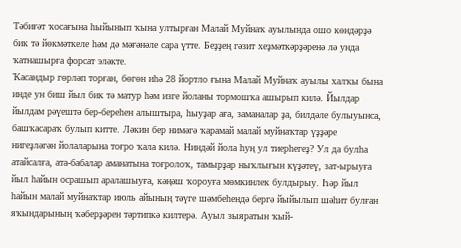Тәбиғәт ҡосағына һыйынып ҡына ултырған Малай Муйнаҡ ауылында ошо көндәрҙә бик тә йөкмәткеле һәм дә мәғәнәле сара үтте. Беҙҙең гәзит хеҙмәткәрҙәренә лә унда ҡатнашырға форсат эләкте.
Ҡасандыр гөрләп торған, бөгөн иһә 28 йортло ғына Малай Муйнаҡ ауылы халҡы бына инде ун биш йыл бик тә матур һәм изге йоланы тормошҡа ашырып килә. Йылдар йылдам рәүештә бер-береһен алыштыра, һыуҙар аға, заманалар ҙа, билдәле булыуынса, башҡасараҡ булып китте. Ләкин бер нимәгә ҡарамай малай муйнаҡтар үҙҙәре нигеҙләгән йолаларына тоғро ҡала килә. Ниндәй йола һуң ул тиерһегеҙ? Ул да булһа атайсалға, ата-бабалар аманатына тоғролоҡ, тамырҙар ныҡлығын күҙәтеү, зат-ырыуға йыл һайын осрашып аралашыуға, кәңәш ҡороуға мөмкинлек булдырыу. Һәр йыл һайын малай муйнаҡтар июль айының тәүге шәмбеһендә бергә йыйылып шәһит булған яҡындарының ҡәберҙәрен тәртипкә килтерә. Ауыл зыяратын ҡый-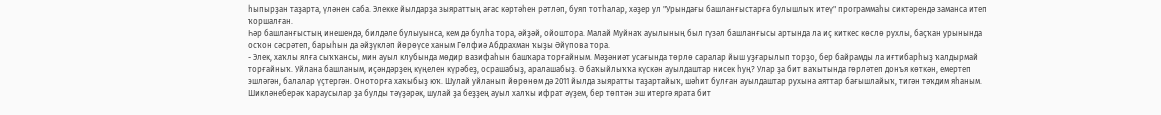һыпырҙан таҙарта, үләнен саба. Элекке йылдарҙа зыяраттың ағас кәртәһен рәтләп, буяп тотһалар, хәҙер ул "Урындағы башланғыстарға булышлыҡ итеү" программаһы сиктәрендә заманса итеп ҡоршалған.
Һәр башланғыстың инешендә, билдәле булыуынса, кем дә булһа тора, әйҙәй, ойоштора. Малай Муйнаҡ ауылының был гүзәл башланғысы артында ла иҫ киткес көслө рухлы, баҫҡан урынында осҡон сәсрәтеп, барыһын да әйҙүкләп йөрөүсе ханым Гөлфиә Абдрахман ҡыҙы Әйүпова тора.
- Элек, хаҡлы ялға сыҡҡансы, мин ауыл клубында мөдир вазифаһын башҡара торғайным. Мәҙәниәт усағында төрлө саралар йыш уҙғарылып торҙо, бер байрамды ла иғтибарһыҙ ҡалдырмай торғайныҡ. Уйлана башланым, иҫәндәрҙең күңелен күрәбеҙ, осрашабыҙ, аралашабыҙ. Ә баҡыйлыҡҡа күскән ауылдаштар нисек һуң? Улар ҙа бит ваҡытында гөрләтеп донъя көткән, емертеп эшләгән, балалар үҫтергән. Оноторға хаҡыбыҙ юҡ. Шулай уйланып йөрөнөм дә 2011 йылда зыяратты таҙартайыҡ, шәһит булған ауылдаштар рухына аяттар бағышлайыҡ, тигән тәҡдим яһаным. Шикләнеберәк ҡараусылар ҙа булды тәүҙәрәк, шулай ҙа беҙҙең ауыл халҡы ифрат әүҙем, бер төптән эш итергә ярата бит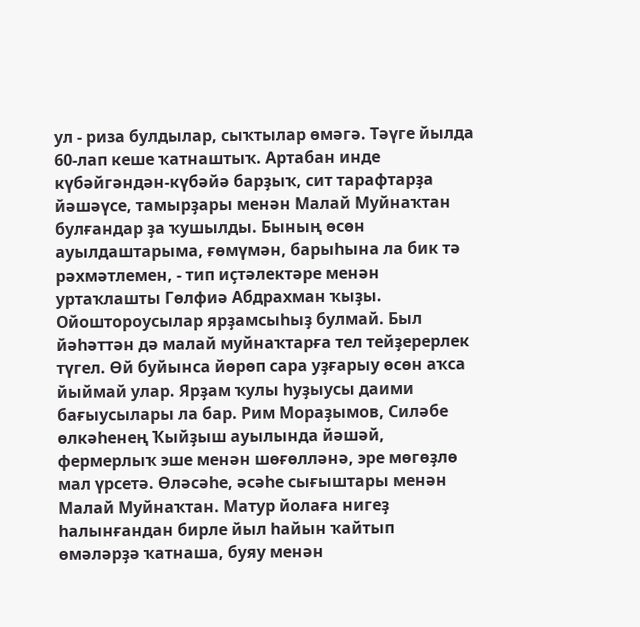ул - риза булдылар, сыҡтылар өмәгә. Тәүге йылда 60-лап кеше ҡатнаштыҡ. Артабан инде күбәйгәндән-күбәйә барҙыҡ, сит тарафтарҙа йәшәүсе, тамырҙары менән Малай Муйнаҡтан булғандар ҙа ҡушылды. Бының өсөн ауылдаштарыма, ғөмүмән, барыһына ла бик тә рәхмәтлемен, - тип иҫтәлектәре менән уртаҡлашты Гөлфиә Абдрахман ҡыҙы.
Ойоштороусылар ярҙамсыһыҙ булмай. Был йәһәттән дә малай муйнаҡтарға тел тейҙерерлек түгел. Өй буйынса йөрөп сара уҙғарыу өсөн аҡса йыймай улар. Ярҙам ҡулы һуҙыусы даими бағыусылары ла бар. Рим Мораҙымов, Силәбе өлкәһенең Ҡыйҙыш ауылында йәшәй, фермерлыҡ эше менән шөғөлләнә, эре мөгөҙлө мал үрсетә. Өләсәһе, әсәһе сығыштары менән Малай Муйнаҡтан. Матур йолаға нигеҙ һалынғандан бирле йыл һайын ҡайтып өмәләрҙә ҡатнаша, буяу менән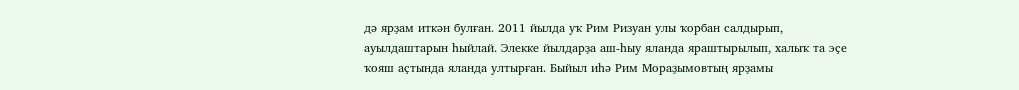дә ярҙам иткән булған. 2011 йылда уҡ Рим Ризуан улы ҡорбан салдырып, ауылдаштарын һыйлай. Элекке йылдарҙа аш-һыу яланда яраштырылып, халыҡ та эҫе ҡояш аҫтында яланда ултырған. Быйыл иһә Рим Мораҙымовтың ярҙамы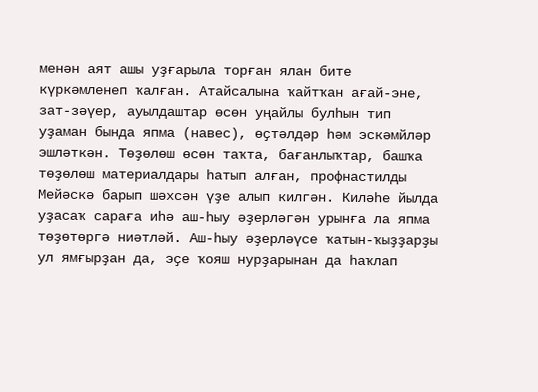менән аят ашы уҙғарыла торған ялан бите күркәмленеп ҡалған. Атайсалына ҡайтҡан ағай-эне, зат-зәүер, ауылдаштар өсөн уңайлы булһын тип уҙаман бында япма (навес), өҫтәлдәр һәм эскәмйләр эшләткән. Төҙөлөш өсөн таҡта, бағанлыҡтар, башҡа төҙөлөш материалдары һатып алған, профнастилды Мейәскә барып шәхсән үҙе алып килгән. Киләһе йылда уҙасаҡ сараға иһә аш-һыу әҙерләгән урынға ла япма төҙөтөргә ниәтләй. Аш-һыу әҙерләүсе ҡатын-ҡыҙҙарҙы ул ямғырҙан да, эҫе ҡояш нурҙарынан да һаҡлап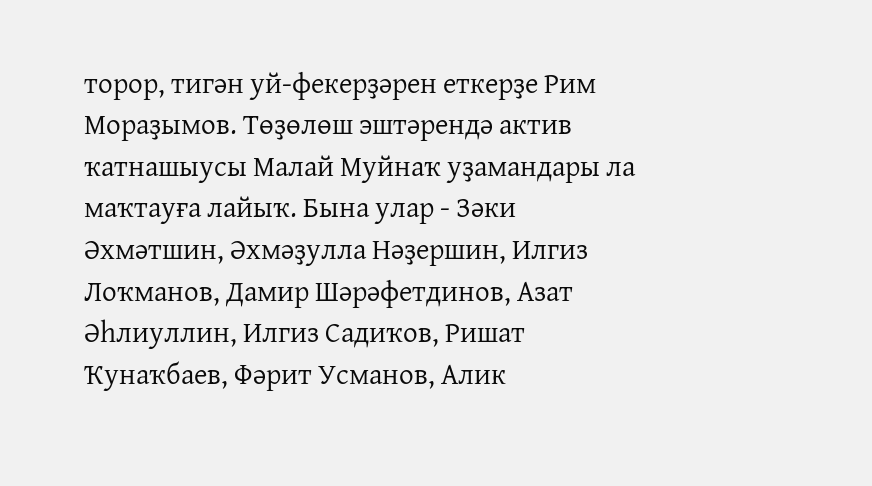торор, тигән уй-фекерҙәрен еткерҙе Рим Мораҙымов. Төҙөлөш эштәрендә актив ҡатнашыусы Малай Муйнаҡ уҙамандары ла маҡтауға лайыҡ. Бына улар - Зәки Әхмәтшин, Әхмәҙулла Нәҙершин, Илгиз Лоҡманов, Дамир Шәрәфетдинов, Азат Әһлиуллин, Илгиз Садиҡов, Ришат Ҡунаҡбаев, Фәрит Усманов, Алик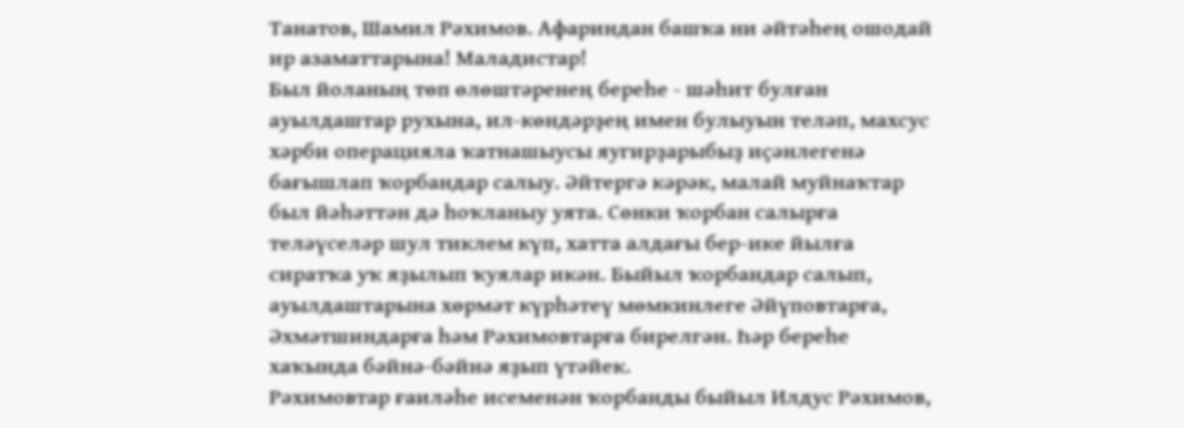Танатов, Шамил Рәхимов. Афариндан башҡа ни әйтәһең ошодай ир азаматтарына! Маладистар!
Был йоланың төп өлөштәренең береһе - шәһит булған ауылдаштар рухына, ил-көндәрҙең имен булыуын теләп, махсус хәрби операцияла ҡатнашыусы яугирҙарыбыҙ иҫәнлегенә бағышлап ҡорбандар салыу. Әйтергә кәрәк, малай муйнаҡтар был йәһәттән дә һоҡланыу уята. Сөнки ҡорбан салырға теләүселәр шул тиклем күп, хатта алдағы бер-ике йылға сиратҡа уҡ яҙылып ҡуялар икән. Быйыл ҡорбандар салып, ауылдаштарына хөрмәт күрһәтеү мөмкинлеге Әйүповтарға, Әхмәтшиндарға һәм Рәхимовтарға бирелгән. Һәр береһе хаҡында бәйнә-бәйнә яҙып үтәйек.
Рәхимовтар ғаиләһе исеменән ҡорбанды быйыл Илдус Рәхимов,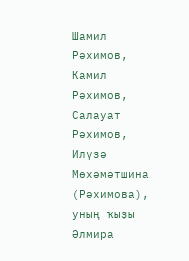Шамил Рәхимов, Камил Рәхимов, Салауат Рәхимов, Илүзә Мөхәмәтшина (Рәхимова), уның ҡыҙы Әлмира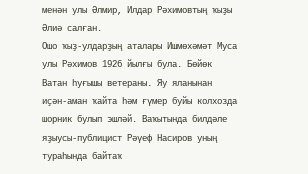менән улы Әлмир, Илдар Рәхимовтың ҡыҙы Әлиә салған.
Ошо ҡыҙ-улдарҙың аталары Ишмөхәмәт Муса улы Рәхимов 1926 йылғы була. Бөйөк Ватан һуғышы ветераны. Яу яланынан иҫән-аман ҡайта һәм ғүмер буйы колхозда шорник булып эшләй. Ваҡытында билдәле яҙыусы-публицист Рәүеф Насиров уның тураһында байтаҡ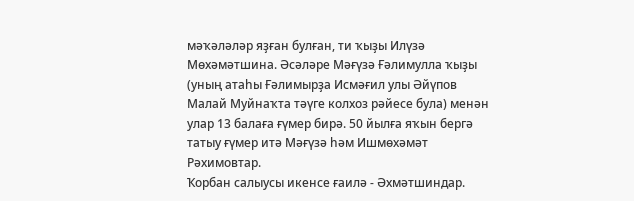мәҡәләләр яҙған булған, ти ҡыҙы Илүзә Мөхәмәтшина. Әсәләре Мәғүзә Ғәлимулла ҡыҙы (уның атаһы Ғәлимырҙа Исмәғил улы Әйүпов Малай Муйнаҡта тәүге колхоз рәйесе була) менән улар 13 балаға ғүмер бирә. 50 йылға яҡын бергә татыу ғүмер итә Мәғүзә һәм Ишмөхәмәт Рәхимовтар.
Ҡорбан салыусы икенсе ғаилә - Әхмәтшиндар.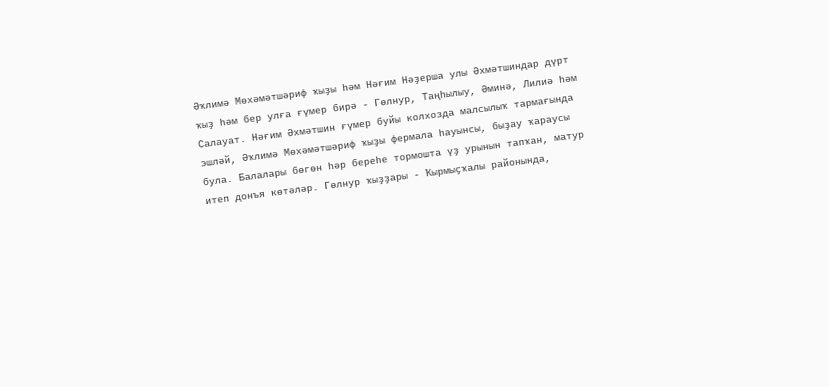Әҡлимә Мөхәмәтшәриф ҡыҙы һәм Нәғим Нәҙерша улы Әхмәтшиндар дүрт ҡыҙ һәм бер улға ғүмер бирә - Гөлнур, Таңһылыу, Әминә, Лилиә һәм Салауат. Нәғим Әхмәтшин ғүмер буйы колхозда малсылыҡ тармағында эшләй, Әҡлимә Мөхәмәтшәриф ҡыҙы фермала һауынсы, быҙау ҡараусы була. Балалары бөгөн һәр береһе тормошта үҙ урынын тапҡан, матур итеп донъя көтәләр. Гөлнур ҡыҙҙары - Ҡырмыҫҡалы районында,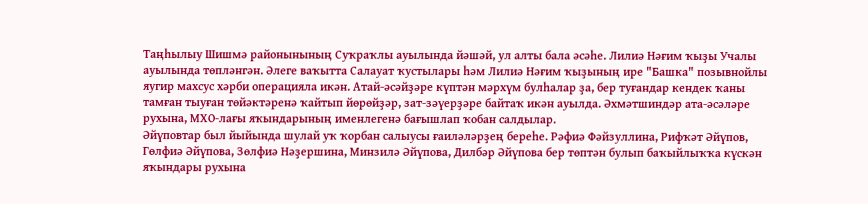Таңһылыу Шишмә районынының Суҡраҡлы ауылында йәшәй, ул алты бала әсәһе. Лилиә Нәғим ҡыҙы Учалы ауылында төпләнгән. Әлеге ваҡытта Салауат ҡустылары һәм Лилиә Нәғим ҡыҙының ире "Башка" позывнойлы яугир махсус хәрби операцияла икән. Атай-әсәйҙәре күптән мәрхүм булһалар ҙа, бер туғандар кендек ҡаны тамған тыуған төйәктәренә ҡайтып йөрөйҙәр, зат-зәүерҙәре байтаҡ икән ауылда. Әхмәтшиндәр ата-әсәләре рухына, МХО-лағы яҡындарының именлегенә бағышлап ҡобан салдылар.
Әйүповтар был йыйында шулай уҡ ҡорбан салыусы ғаиләләрҙең береһе. Рәфиә Фәйзуллина, Рифҡәт Әйүпов, Гөлфиә Әйүпова, Зөлфиә Нәҙершина, Минзилә Әйүпова, Дилбәр Әйүпова бер төптән булып баҡыйлыҡҡа күскән яҡындары рухына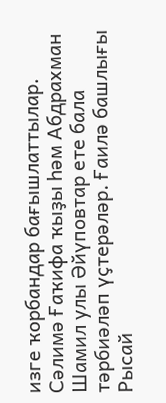изге ҡорбандар бағышлаттылар.
Сәлимә Ғаҡифа ҡыҙы һәм Абдрахман Шамил улы Әйүповтар ете бала тәрбиәләп үҫтерәләр. Ғаилә башлығы Рысай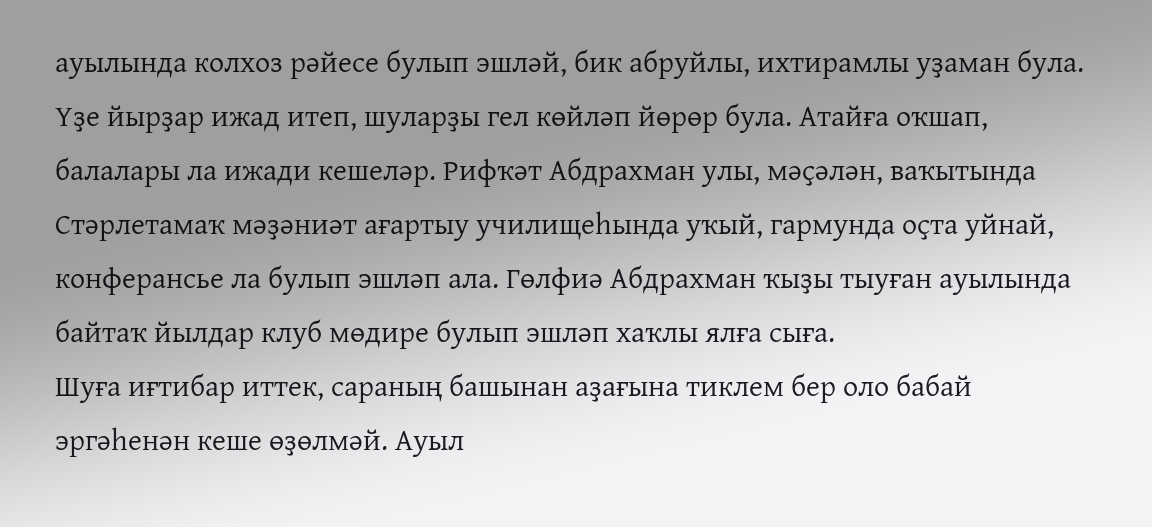ауылында колхоз рәйесе булып эшләй, бик абруйлы, ихтирамлы уҙаман була. Үҙе йырҙар ижад итеп, шуларҙы гел көйләп йөрөр була. Атайға оҡшап, балалары ла ижади кешеләр. Рифҡәт Абдрахман улы, мәҫәлән, ваҡытында Стәрлетамаҡ мәҙәниәт ағартыу училищеһында уҡый, гармунда оҫта уйнай, конферансье ла булып эшләп ала. Гөлфиә Абдрахман ҡыҙы тыуған ауылында байтаҡ йылдар клуб мөдире булып эшләп хаҡлы ялға сыға.
Шуға иғтибар иттек, сараның башынан аҙағына тиклем бер оло бабай эргәһенән кеше өҙөлмәй. Ауыл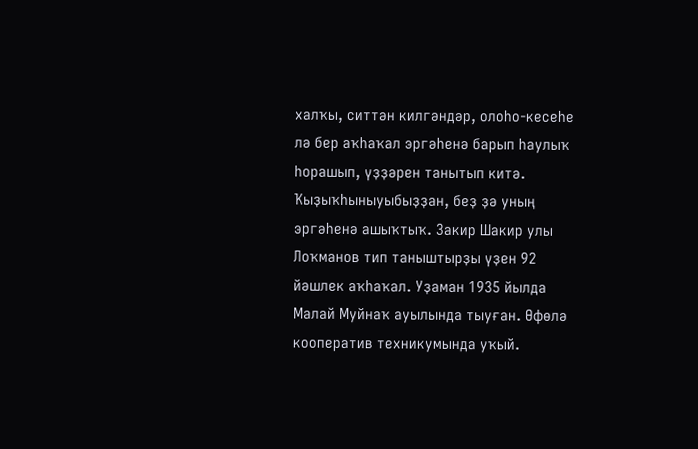халҡы, ситтән килгәндәр, олоһо-кесеһе лә бер аҡһаҡал эргәһенә барып һаулыҡ һорашып, үҙҙәрен танытып китә. Ҡыҙыҡһыныуыбыҙҙан, беҙ ҙә уның эргәһенә ашыҡтыҡ. Закир Шакир улы Лоҡманов тип таныштырҙы үҙен 92 йәшлек аҡһаҡал. Уҙаман 1935 йылда Малай Муйнаҡ ауылында тыуған. Өфөлә кооператив техникумында уҡый.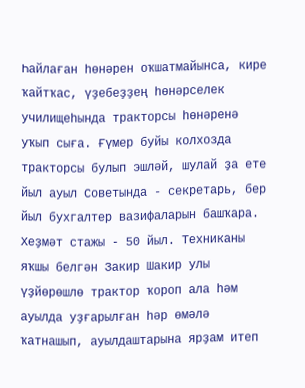Һайлаған һөнәрен оҡшатмайынса, кире ҡайтҡас, үҙебеҙҙең һөнәрселек училищеһында тракторсы һөнәренә уҡып сыға. Ғүмер буйы колхозда тракторсы булып эшләй, шулай ҙа ете йыл ауыл Советында - секретарь, бер йыл бухгалтер вазифаларын башҡара. Хеҙмәт стажы - 50 йыл. Техниканы яҡшы белгән Закир Шакир улы үҙйөрөшлө трактор ҡороп ала һәм ауылда уҙғарылған һәр өмәлә ҡатнашып, ауылдаштарына ярҙам итеп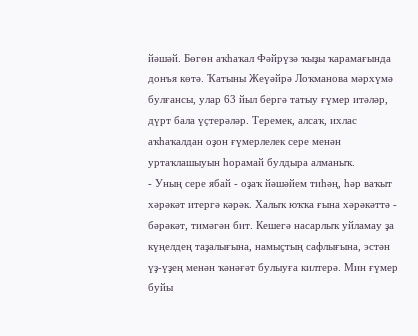йәшәй. Бөгөн аҡһаҡал Фәйрүзә ҡыҙы ҡарамағында донъя көтә. Ҡатыны Жеүәйрә Лоҡманова мәрхүмә булғансы, улар 63 йыл бергә татыу ғүмер итәләр, дүрт бала үҫтерәләр. Теремек, алсаҡ, ихлас аҡһаҡалдан оҙон ғүмерлелек сере менән уртаҡлашыуын һорамай булдыра алманыҡ.
- Уның сере ябай - оҙаҡ йәшәйем тиһәң, һәр ваҡыт хәрәкәт итергә кәрәк. Халыҡ юҡҡа ғына хәрәкәттә - бәрәкәт, тимәгән бит. Кешегә насарлыҡ уйламау ҙа күңелдең таҙалығына, намыҫтың сафлығына, эстән үҙ-үҙең менән ҡәнәғәт булыуға килтерә. Мин ғүмер буйы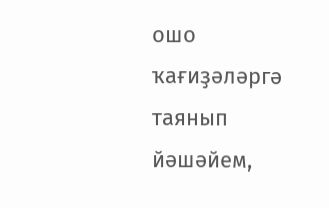ошо ҡағиҙәләргә таянып йәшәйем,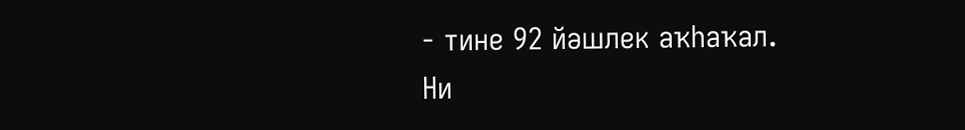- тине 92 йәшлек аҡһаҡал.
Ни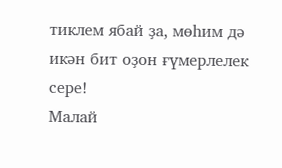тиклем ябай ҙа, мөһим дә икән бит оҙон ғүмерлелек сере!
Малай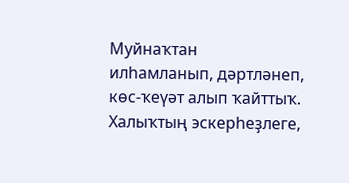Муйнаҡтан илһамланып, дәртләнеп, көс-ҡеүәт алып ҡайттыҡ. Халыҡтың эскерһеҙлеге,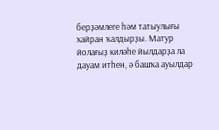берҙәмлеге һәм татыулығы хайран ҡалдырҙы. Матур йолағыҙ киләһе йылдарҙа ла дауам итһен, ә башҡа ауылдар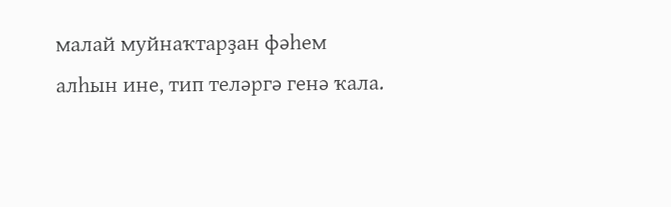малай муйнаҡтарҙан фәһем алһын ине, тип теләргә генә ҡала.